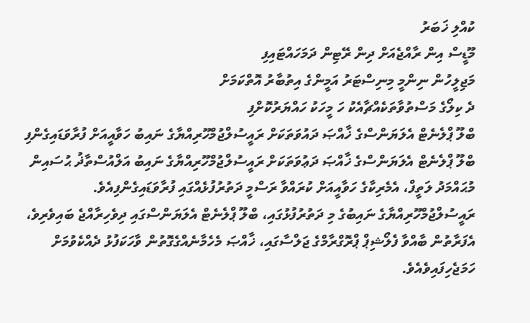ކުއްލި ޚަބަރު
މޫޑީސް އިން ރާއްޖެއަށް ދިން ރޭޓިން ދަމަހައްޓައިފި
މަޖިލީހުން ނިންމީ މިނިސްޓަރު އަމީންގެ އިތުބާރު އޮތްކަމަށް
ދެ ކިލޯގެ މަސްތުވާތަކެއްޗާއެކު ހަ މީހަކު ހައްޔަރުކޮށްފި
ބްލޫ ޕްލެނެޓް އެލަޔަންސްގެ ޚާއްޞަ ދައުވަތަކަށް ރައީސުލްޖުމްހޫރިއްޔާގެ ނައިބު ހަވާއީއަށް ފުރާވަޑައިގެންފި
ބްލޫ ޕްލެނެޓް އެލަޔަންސްގެ ޚާއްޞަ ދަޢުވަތަކަށް ރައީސުލްޖުމްހޫރިއްޔާގެ ނައިބު އަލްއުސްތާޛު ޙުސައިން މުޙައްމަދު ލަތީފް، އެމެރިކާގެ ހަވާއީއަށް ކުރައްވާ ރަސްމީ ދަތުރުފުޅެއްގައި ފުރާވަޑައިގެންފިއެވެ.
ރައީސުލްޖުމްހޫރިއްޔާގެ ނައިބުގެ މި ދަތުރުފުޅުގައި، ބްލޫ ޕްލެނެޓް އެލަޔަންސްގައި ދިވެހިރާއްޖެ ބައިވެރިވެ، އެފަރާތުން ބާއްވާ ފެލޯޝިޕް ޕްރޮގްރާމްގެ ޖަލްސާގައި، ޚާއްޞަ މެހެމާނެއްގެގޮތުން ވާހަކަފުޅު ދެއްކެވުމަށް ހަމަޖެހިފައިވެއެވެ.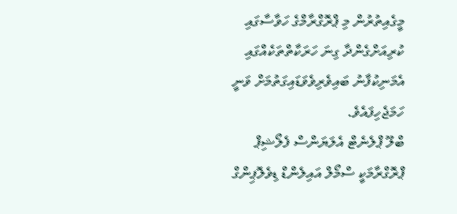މީގެއިތުރުން މި ޕްރޮގްރާމްގެ ހަވާސާގައި ކުރިއަށްގެންދާ ގިނަ ހަރަކާތްތަކެއްގައި އެމަނިކުފާނު ބައިވެރިވެވަޑައިގަތުމަށް ވަނީ ހަމަޖެހިފައެވެ.
ބްލޫ ޕްލެނެޓް އެލަޔަންސް ފެލޯޝިޕް ޕްރޮގްރާމަކީ ސްމޯލް އައިލެންޑް ޑިވެލޮޕިންގް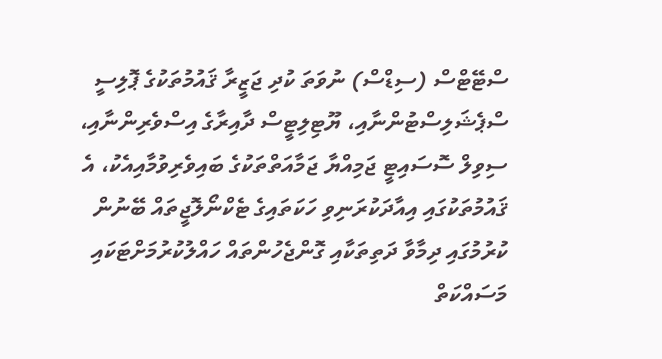ސްޓޭޓްސް (ސިޑްސް) ނުވަތަ ކުދި ޖަޒީރާ ޤައުމުތަކުގެ ޕޮލިސީ ސްޕެޝަލިސްޓުންނާއި، ޔޫޓިލިޓީސް ދާއިރާގެ އިސްވެރިންނާއި، ސިވިލް ސޮސައިޓީ ޖަމިއްޔާ ޖަމާއަތްތަކުގެ ބައިވެރިވުމާއިއެކު، އެ ޤައުމުތަކުގައި އިއާދަކުރަނިވި ހަކަތައިގެ ޓެކްނޯލޮޖީތައް ބޭނުން ކުރުމުގައި ދިމާވާ ދަތިތަކާއި ގޮންޖެހުންތައް ހައްލުކުރުމަށްޓަކައި މަސައްކަތް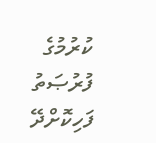ކުރުމުގެ ފުރުޞަތު ފަހިކޮށްދޭ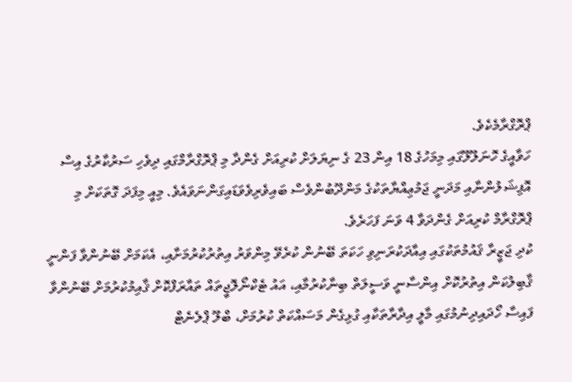ޕްރޮގްރާމެކެވެ.
ހަވާއީގެ ހޮނަލޫލޫގައި މިމަހުގެ 18 އިން 23 ގެ ނިޔަލަށް ކުރިއަށް ގެންދާ މި ޕްރޮގްރާމްގައި ދިވެހި ސަރުކާރުގެ އިސް އޮފިޝަލުންނާއި މަދަނީ ޖަމުޢިއްޔާތަކުގެ މަންދޫބުންވެސް ބައިވެރިވެވަޑައިގަންނަވައެވެ. މިއީ މިފަދަ ގޮތަކަށް މި ޕްރޮގްރާމް ކުރިއަށް ގެންދަވާ 4 ވަނަ ފަހަރެވެ.
ކުދި ޖަޒީރާ ޤައުމުތަކުގައި އިއާދަކުރަނިވި ހަކަތަ ބޭނުން ކުރެވޭ މިންވަރު އިތުރުކުރުމަށާއި، އެކަމަށް ބޭނުންވާ ފަންނީ ޤާބިލުކަން އިތުރުކޮށް އިންސާނީ ވަސީލަތް ބިނާކުރުމާއި، އައު ޓެކްނޯލޮޖީތައް ތައާރަފްކޮށް ޤާއިމުކުރުމަށް ބޭނުންވާ ފައިސާ ހޯދައިދިނުމުގައި މާލީ އިދާރާތަކާއި ގުޅިގެން މަސައްކަތް ކުރުމަށް، ބްލޫ ޕްލެނެޓް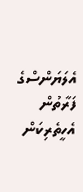އެލަޔަންސްގެ ފަރާތުން އެހީތެރިކަން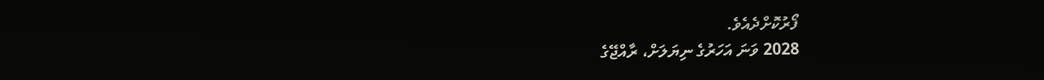ފޯރުކޮށްދެއެވެ.
2028 ވަނަ އަހަރުގެ ނިޔަލަށް، ރާއްޖޭގެ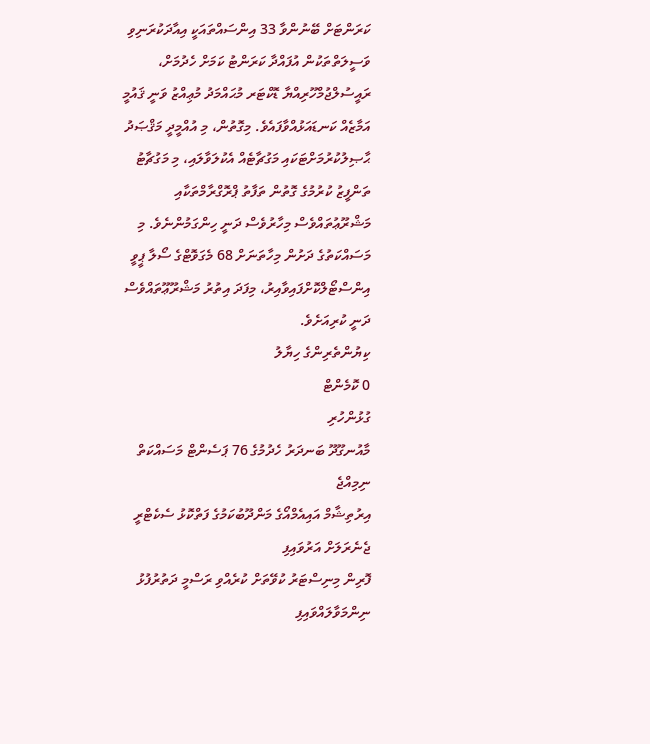ކަރަންޓަށް ބޭނުންވާ 33 އިންސައްތައަކީ އިއާދަކުރަނިވި ވަސީލަތްތަކުން އުފައްދާ ކަރަންޓު ކަމަށް ހެދުމަށް، ރައީސުލްޖުމްހޫރިއްޔާ ޑޮކްޓަރ މުޙައްމަދު މުޢިއްޒު ވަނީ ޤައުމީ އަމާޒެއް ކަނޑައަޅުއްވާފައެވެ. މިގޮތުން، މި އުއްމީދީ މަޤްޞަދު ޙާޞިލުކުރުމަށްޓަކައި މަގުޗާޓެއް އެކުލަވާލައި، މި މަގުޗާޓު ތަންފީޒު ކުރުމުގެ ގޮތުން ތަފާތު ޕްރޮގްރާމްތަކާއި މަޝްރޫޢުތައްވެސް މިހާރުވެސް ދަނީ ހިންގަމުންނެވެ. މި މަސައްކަތުގެ ދަށުން މިހާތަނަށް 68 މެގަވޮޓްގެ ސޯލާ ޕީވީ އިންސްޓޯލްކޮށްފައިވާއިރު، މިފަދަ އިތުރު މަޝްރޫޢޫތައްވެސް ދަނީ ކުރިއަށެވެ.
ކިޔުންތެރިންގެ ހިޔާލު
0 ކޮމެންޓް
ގުޅުންހުރި
މާއުނގޫދޫ ބަނދަރު ހެދުމުގެ 76 ޕަސެންޓް މަސައްކަތް ނިމިއްޖެ
އިރުތިޝާމް އައިއެމްއޯގެ މަންދޫބުކަމުގެ ފަތްކޮޅު ސެކެޓްރީ ޖެނެރަލަށް އަރުވައިފި
ފޮރިން މިނިސްޓަރު ކުވޭތަށް ކުރެއްވި ރަސްމީ ދަތުރުފުޅު ނިންމަވާލައްވައިފި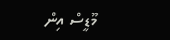މޫޑީސް އިން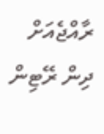ރާއްޖެއަށް ދިން ރޭޓިން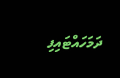ދަމަހައްޓައިފި